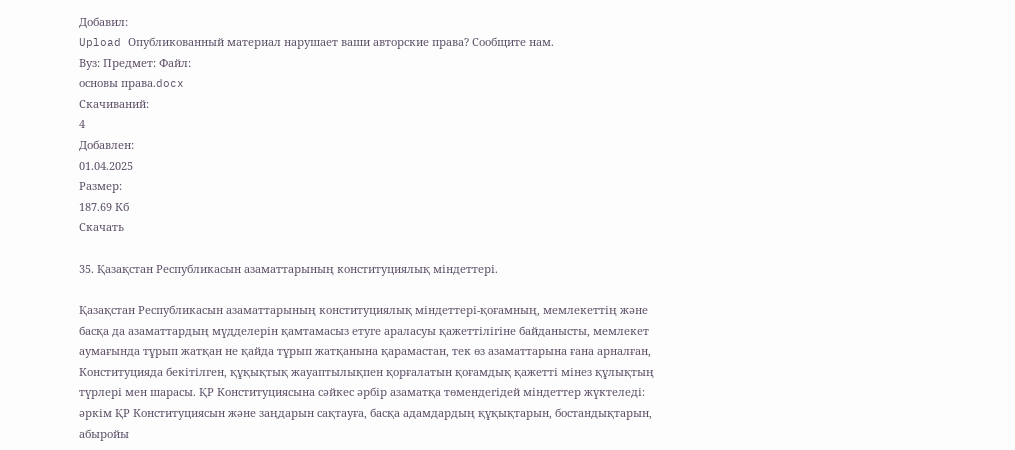Добавил:
Upload Опубликованный материал нарушает ваши авторские права? Сообщите нам.
Вуз: Предмет: Файл:
основы права.docx
Скачиваний:
4
Добавлен:
01.04.2025
Размер:
187.69 Кб
Скачать

35. Қазақстан Республикасын азаматтарының конституциялық міндеттері.

Қазақстан Республикасын азаматтарының конституциялық міндеттері-қоғамның, мемлекеттің және басқа да азаматтардың мүдделерін қамтамасыз етуге араласуы қажеттілігіне байданысты, мемлекет аумағында тұрып жатқан не қайда тұрып жатқанына қарамастан, тек өз азаматтарына ғана арналған, Конституцияда бекітілген, құқықтық жауаптылықпен қорғалатын қоғамдық қажетті мінез құлықтың түрлері мен шарасы. ҚР Конституциясына сәйкес әрбір азаматқа төмендегідей міндеттер жүктеледі: әркім ҚР Конституциясын және заңдарын сақтауға, басқа адамдардың құқықтарын, бостандықтарын, абыройы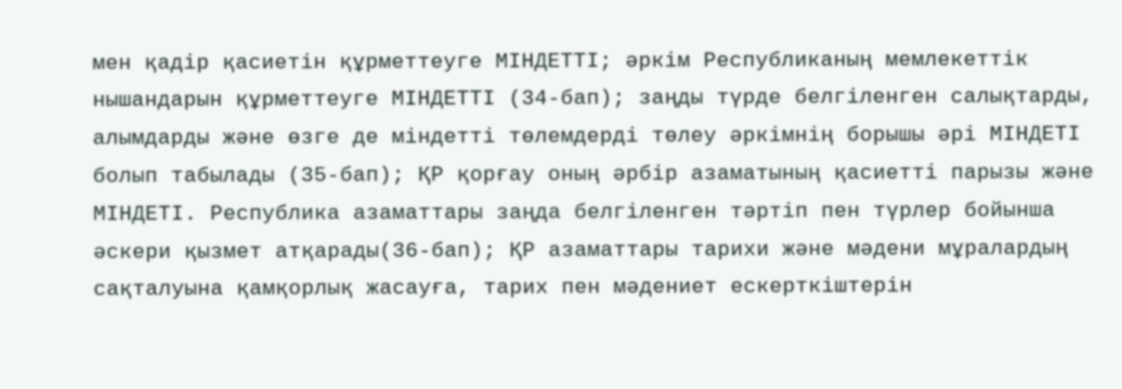мен қадір қасиетін құрметтеуге МІНДЕТТІ; әркім Республиканың мемлекеттік нышандарын құрметтеуге МІНДЕТТІ (34-бап); заңды түрде белгіленген салықтарды, алымдарды және өзге де міндетті төлемдерді төлеу әркімнің борышы әрі МІНДЕТІ болып табылады (35-бап); ҚР қорғау оның әрбір азаматының қасиетті парызы және МІНДЕТІ. Республика азаматтары заңда белгіленген тәртіп пен түрлер бойынша әскери қызмет атқарады(36-бап); ҚР азаматтары тарихи және мәдени мұралардың сақталуына қамқорлық жасауға, тарих пен мәдениет ескерткіштерін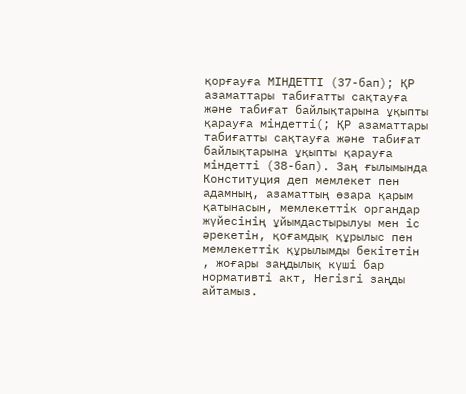қорғауға МІНДЕТТІ (37-бап); ҚР азаматтары табиғатты сақтауға және табиғат байлықтарына ұқыпты қарауға міндетті(; ҚР азаматтары табиғатты сақтауға және табиғат байлықтарына ұқыпты қарауға міндетті (38-бап). Заң ғылымында Конституция деп мемлекет пен адамның, азаматтың өзара қарым қатынасын, мемлекеттік органдар жүйесінің ұйымдастырылуы мен іс әрекетін, қоғамдық құрылыс пен мемлекеттік құрылымды бекітетін , жоғары заңдылық күші бар нормативті акт, Негізгі заңды айтамыз.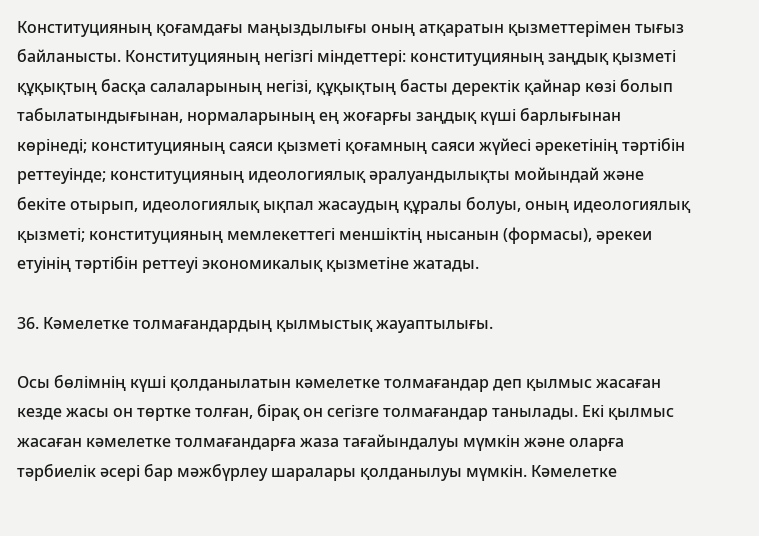Конституцияның қоғамдағы маңыздылығы оның атқаратын қызметтерімен тығыз байланысты. Конституцияның негізгі міндеттері: конституцияның заңдық қызметі құқықтың басқа салаларының негізі, құқықтың басты деректік қайнар көзі болып табылатындығынан, нормаларының ең жоғарғы заңдық күші барлығынан көрінеді; конституцияның саяси қызметі қоғамның саяси жүйесі әрекетінің тәртібін реттеуінде; конституцияның идеологиялық әралуандылықты мойындай және бекіте отырып, идеологиялық ықпал жасаудың құралы болуы, оның идеологиялық қызметі; конституцияның мемлекеттегі меншіктің нысанын (формасы), әрекеи етуінің тәртібін реттеуі экономикалық қызметіне жатады.

36. Кәмелетке толмағандардың қылмыстық жауаптылығы.

Осы бөлімнің күші қолданылатын кәмелетке толмағандар деп қылмыс жасаған кезде жасы он төртке толған, бірақ он сегізге толмағандар танылады. Екі қылмыс жасаған кәмелетке толмағандарға жаза тағайындалуы мүмкін және оларға тәрбиелік әсері бар мәжбүрлеу шаралары қолданылуы мүмкін. Кәмелетке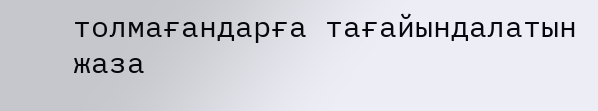толмағандарға тағайындалатын жаза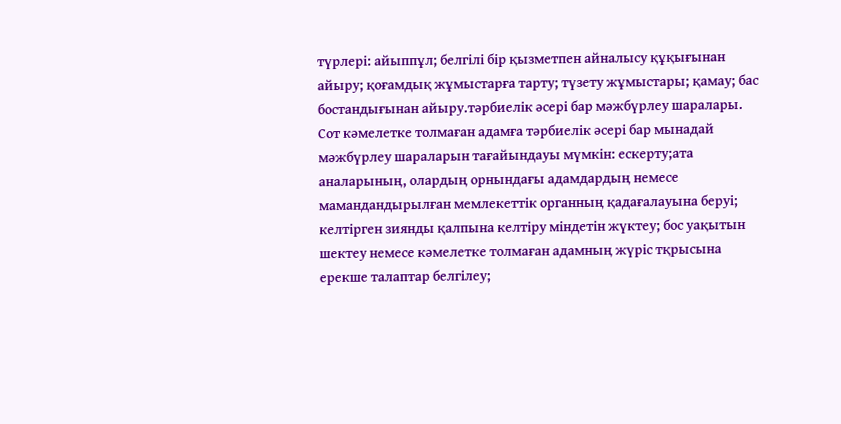түрлері: айыппұл; белгілі бір қызметпен айналысу құқығынан айыру; қоғамдық жұмыстарға тарту; түзету жұмыстары; қамау; бас бостандығынан айыру.тәрбиелік әсері бар мәжбүрлеу шаралары. Сот кәмелетке толмаған адамға тәрбиелік әсері бар мынадай мәжбүрлеу шараларын тағайындауы мүмкін: ескерту;ата аналарының, олардың орнындағы адамдардың немесе мамандандырылған мемлекеттік органның қадағалауына беруі; келтірген зиянды қалпына келтіру міндетін жүктеу; бос уақытын шектеу немесе кәмелетке толмаған адамның жүріс тқрысына ерекше талаптар белгілеу;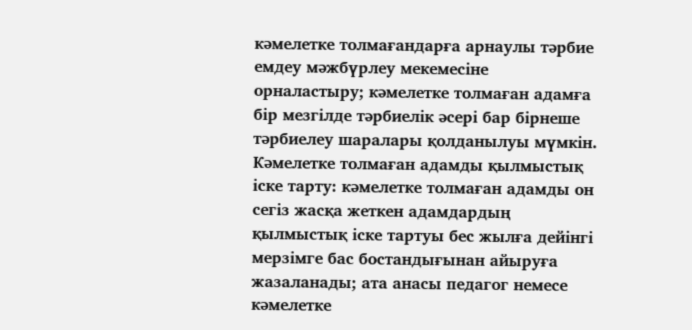кәмелетке толмағандарға арнаулы тәрбие емдеу мәжбүрлеу мекемесіне орналастыру; кәмелетке толмаған адамға бір мезгілде тәрбиелік әсері бар бірнеше тәрбиелеу шаралары қолданылуы мүмкін. Кәмелетке толмаған адамды қылмыстық іске тарту: кәмелетке толмаған адамды он сегіз жасқа жеткен адамдардың қылмыстық іске тартуы бес жылға дейінгі мерзімге бас бостандығынан айыруға жазаланады; ата анасы педагог немесе кәмелетке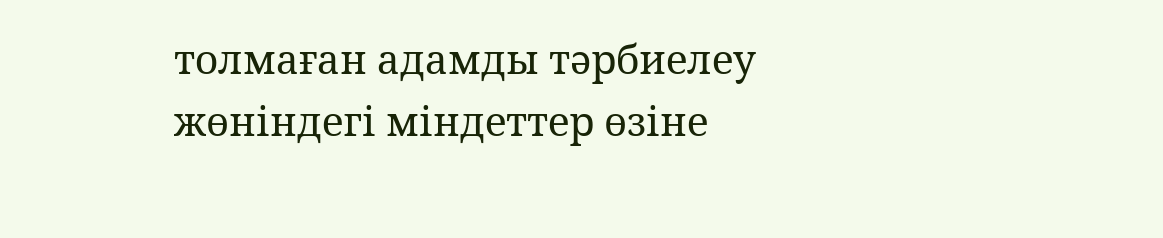толмаған адамды тәрбиелеу жөніндегі міндеттер өзіне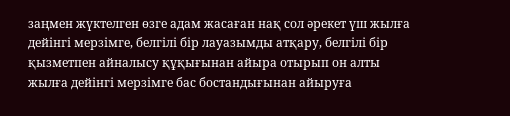заңмен жүктелген өзге адам жасаған нақ сол әрекет үш жылға дейінгі мерзімге, белгілі бір лауазымды атқару, белгілі бір қызметпен айналысу құқығынан айыра отырып он алты жылға дейінгі мерзімге бас бостандығынан айыруға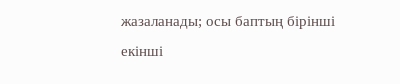жазаланады; осы баптың бірінші екінші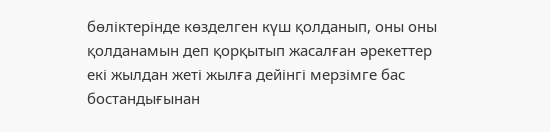бөліктерінде көзделген күш қолданып, оны оны қолданамын деп қорқытып жасалған әрекеттер екі жылдан жеті жылға дейінгі мерзімге бас бостандығынан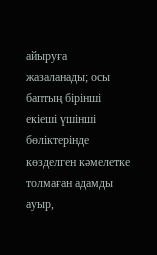айыруға жазаланады; осы баптың бірінші екіеші үшінші бөліктерінде көзделген кәмелетке толмаған адамды ауыр,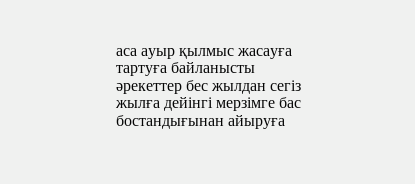аса ауыр қылмыс жасауға тартуға байланысты әрекеттер бес жылдан сегіз жылға дейінгі мерзімге бас бостандығынан айыруға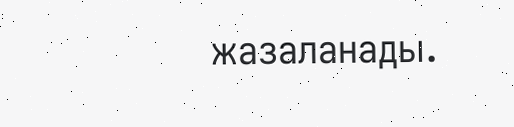жазаланады.